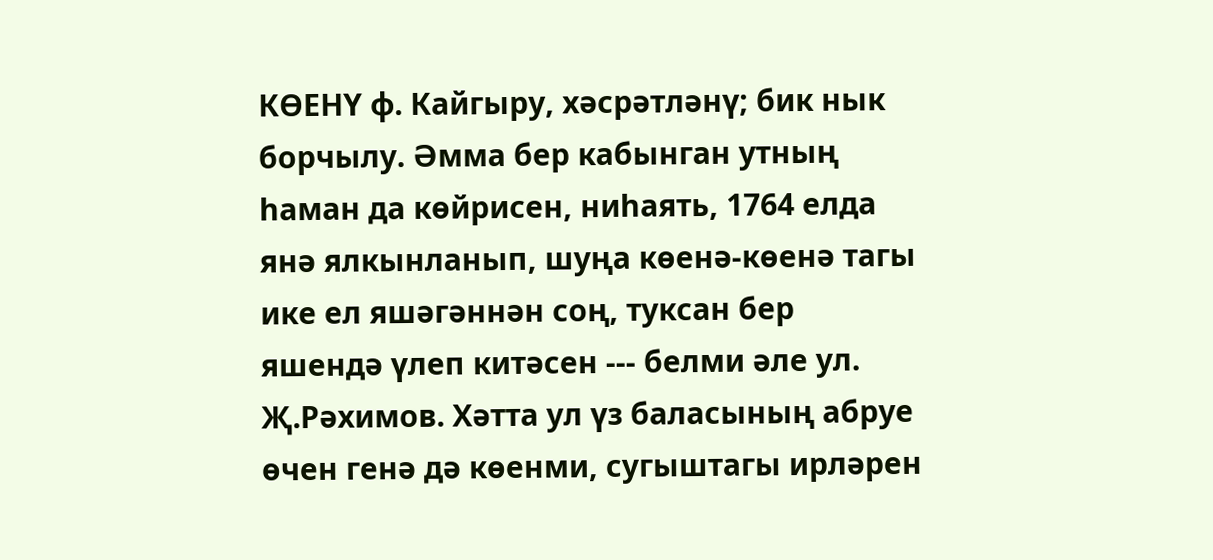КӨЕНҮ ф. Кайгыру, хәсрәтләнү; бик нык борчылу. Әмма бер кабынган утның һаман да көйрисен, ниһаять, 1764 елда янә ялкынланып, шуңа көенә-көенә тагы ике ел яшәгәннән соң, туксан бер яшендә үлеп китәсен --- белми әле ул. Җ.Рәхимов. Хәтта ул үз баласының абруе өчен генә дә көенми, сугыштагы ирләрен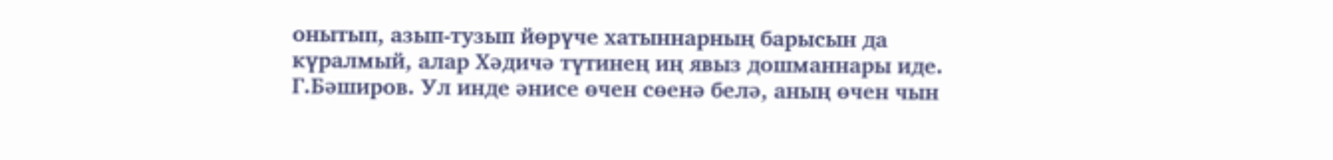онытып, азып-тузып йөрүче хатыннарның барысын да күралмый, алар Хәдичә түтинең иң явыз дошманнары иде. Г.Бәширов. Ул инде әнисе өчен сөенә белә, аның өчен чын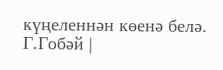күңеленнән көенә белә. Г.Гобәй |